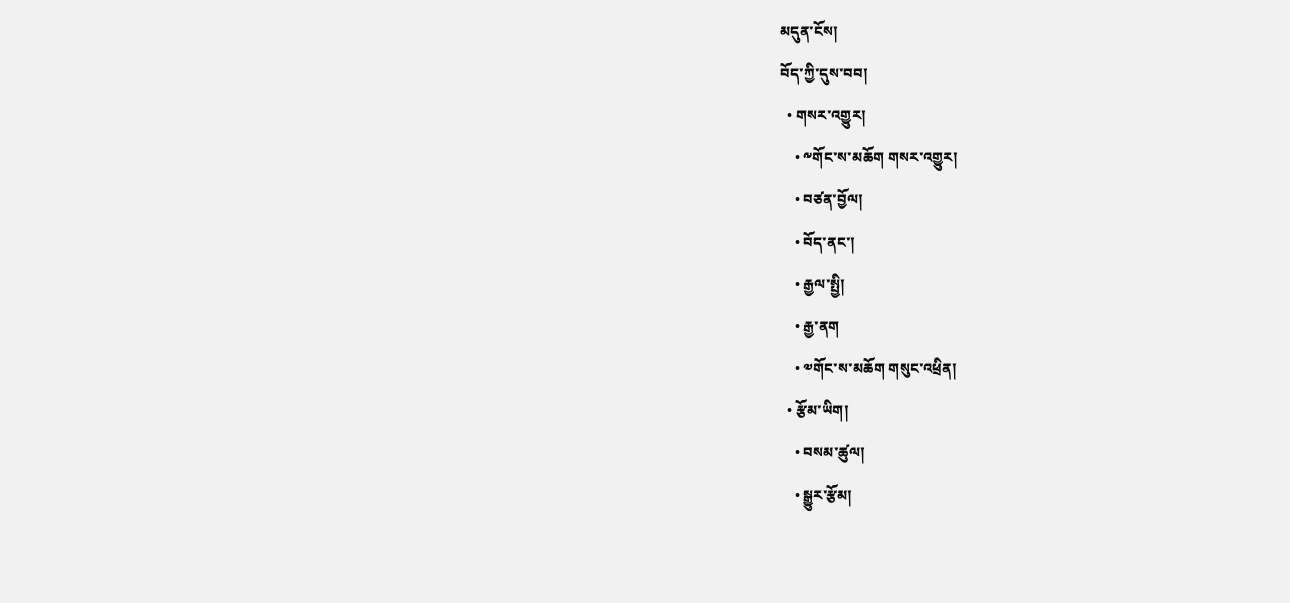མདུན་ངོས།
བོད་ཀྱི་དུས་བབ།
  • གསར་འགྱུར།
    • ༸གོང་ས་མཆོག གསར་འགྱུར།
    • བཙན་བྱོལ།
    • བོད་ནང་།
    • རྒྱལ་སྤྱི།
    • རྒྱ་ནག
    • ༧གོང་ས་མཆོག གསུང་འཕྲིན།
  • རྩོམ་ཡིག།
    • བསམ་ཚུལ།
    • སྒྱུར་རྩོམ།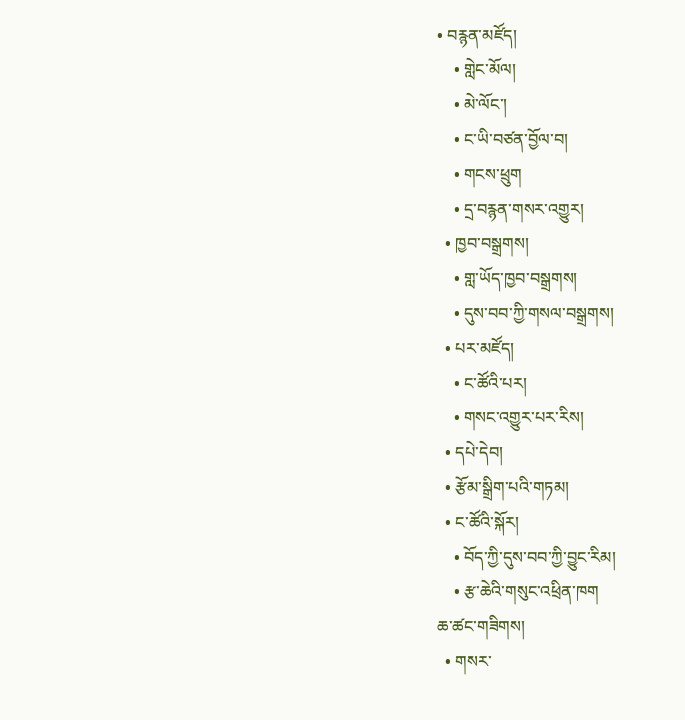• བརྙན་མཛོད།
    • གླེང་མོལ།
    • མེ་ལོང་།
    • ང་ཡི་བཙན་བྱོལ་བ།
    • གངས་ཕྲུག
    • དྲ་བརྙན་གསར་འགྱུར།
  • ཁྱབ་བསྒྲགས།
    • གླ་ཡོད་ཁྱབ་བསྒྲགས།
    • དུས་བབ་ཀྱི་གསལ་བསྒྲགས།
  • པར་མཛོད།
    • ང་ཚོའི་པར།
    • གསང་འགྱུར་པར་རིས།
  • དཔེ་དེབ།
  • རྩོམ་སྒྲིག་པའི་གཏམ།
  • ང་ཚོའི་སྐོར།
    • བོད་ཀྱི་དུས་བབ་ཀྱི་བྱུང་རིམ།
    • རྩ་ཆེའི་གསུང་འཕྲིན་ཁག
ཆ་ཚང་གཟིགས།
  • གསར་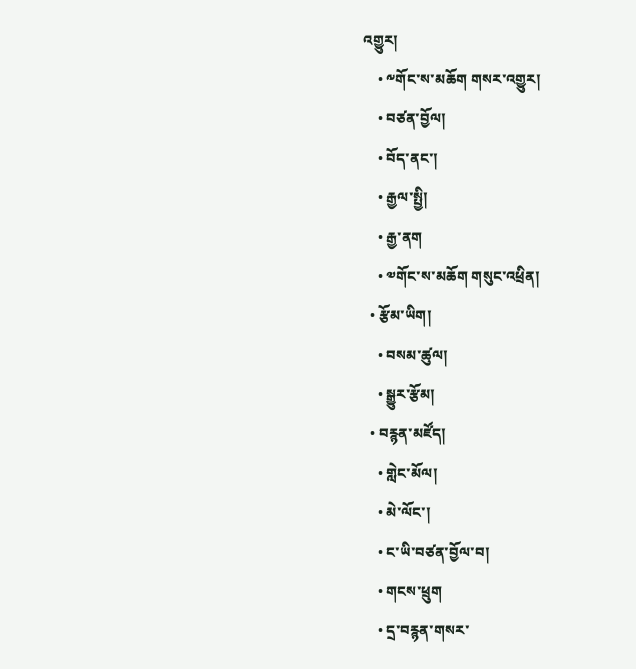འགྱུར།
    • ༸གོང་ས་མཆོག གསར་འགྱུར།
    • བཙན་བྱོལ།
    • བོད་ནང་།
    • རྒྱལ་སྤྱི།
    • རྒྱ་ནག
    • ༧གོང་ས་མཆོག གསུང་འཕྲིན།
  • རྩོམ་ཡིག།
    • བསམ་ཚུལ།
    • སྒྱུར་རྩོམ།
  • བརྙན་མཛོད།
    • གླེང་མོལ།
    • མེ་ལོང་།
    • ང་ཡི་བཙན་བྱོལ་བ།
    • གངས་ཕྲུག
    • དྲ་བརྙན་གསར་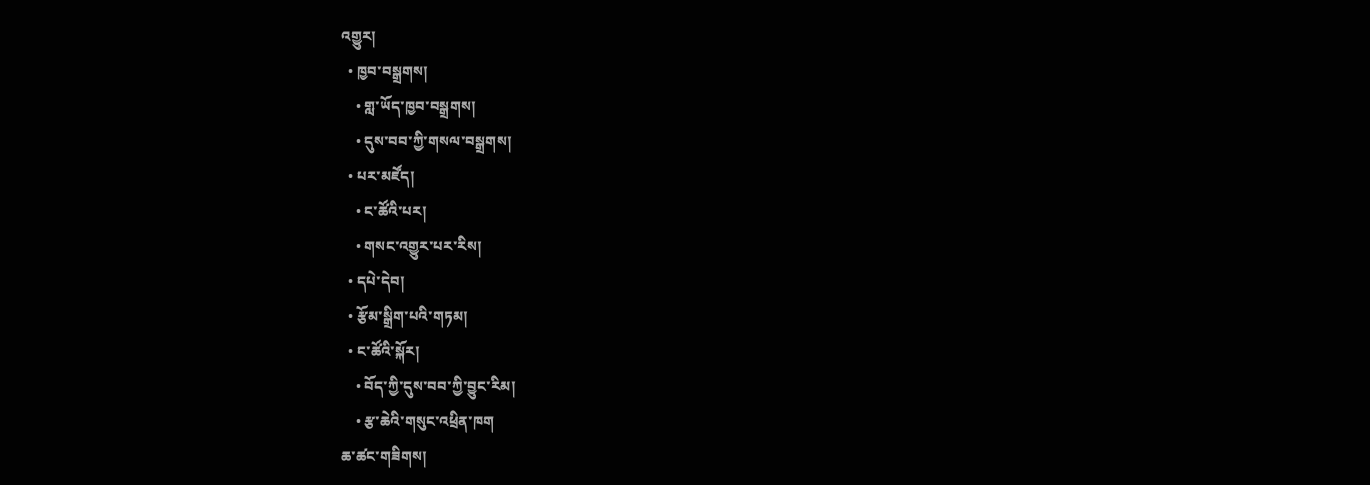འགྱུར།
  • ཁྱབ་བསྒྲགས།
    • གླ་ཡོད་ཁྱབ་བསྒྲགས།
    • དུས་བབ་ཀྱི་གསལ་བསྒྲགས།
  • པར་མཛོད།
    • ང་ཚོའི་པར།
    • གསང་འགྱུར་པར་རིས།
  • དཔེ་དེབ།
  • རྩོམ་སྒྲིག་པའི་གཏམ།
  • ང་ཚོའི་སྐོར།
    • བོད་ཀྱི་དུས་བབ་ཀྱི་བྱུང་རིམ།
    • རྩ་ཆེའི་གསུང་འཕྲིན་ཁག
ཆ་ཚང་གཟིགས།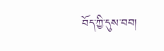བོད་ཀྱི་དུས་བབ།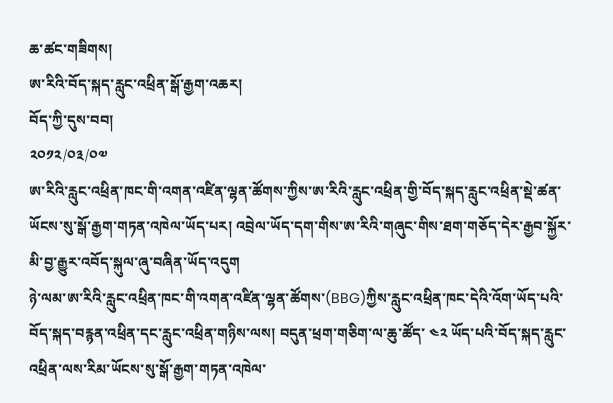ཆ་ཚང་གཟིགས།
ཨ་རིའི་བོད་སྐད་རླུང་འཕྲིན་སྒོ་རྒྱག་འཆར།
བོད་ཀྱི་དུས་བབ།
༢༠༡༢/༠༣/༠༧
ཨ་རིའི་རླུང་འཕྲིན་ཁང་གི་འགན་འཛིན་ལྷན་ཚོགས་ཀྱིས་ཨ་རིའི་རླུང་འཕྲིན་གྱི་བོད་སྐད་རླུང་འཕྲིན་སྡེ་ཚན་ཡོངས་སུ་སྒོ་རྒྱག་གཏན་འཁེལ་ཡོད་པར། འབྲེལ་ཡོད་དག་གིས་ཨ་རིའི་གཞུང་གིས་ཐག་གཅོད་དེར་རྒྱབ་སྐྱོར་མི་བྱ་རྒྱུར་འབོད་སྐུལ་ཞུ་བཞིན་ཡོད་འདུག
ཉེ་ལམ་ཨ་རིའི་རླུང་འཕྲིན་ཁང་གི་འགན་འཛིན་ལྷན་ཚོགས་(BBG)ཀྱིས་རླུང་འཕྲིན་ཁང་དེའི་འོག་ཡོད་པའི་བོད་སྐད་བརྙན་འཕྲིན་དང་རླུང་འཕྲིན་གཉིས་ལས། བདུན་ཕྲག་གཅིག་ལ་ཆུ་ཚོད་ ༤༢ ཡོད་པའི་བོད་སྐད་རླུང་འཕྲིན་ལས་རིམ་ཡོངས་སུ་སྒོ་རྒྱག་གཏན་འཁེལ་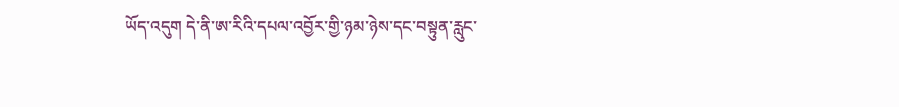ཡོད་འདུག དེ་ནི་ཨ་རིའི་དཔལ་འབྱོར་གྱི་ཉམ་ཉེས་དང་བསྟུན་རླུང་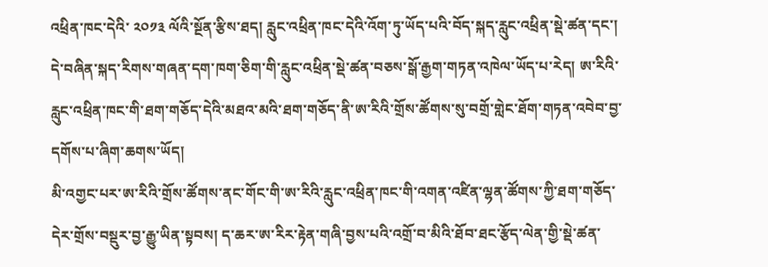འཕྲིན་ཁང་དེའི་ ༢༠༡༣ ལོའི་སྔོན་རྩིས་ཐད། རླུང་འཕྲིན་ཁང་དེའི་འོག་ཏུ་ཡོད་པའི་བོད་སྐད་རླུང་འཕྲིན་སྡེ་ཚན་དང་། དེ་བཞིན་སྐད་རིགས་གཞན་དག་ཁག་ཅིག་གི་རླུང་འཕྲིན་སྡེ་ཚན་བཅས་སྒོ་རྒྱག་གཏན་འཁེལ་ཡོད་པ་རེད། ཨ་རིའི་རླུང་འཕྲིན་ཁང་གི་ཐག་གཅོད་དེའི་མཐའ་མའི་ཐག་གཅོད་ནི་ཨ་རིའི་གྲོས་ཚོགས་སུ་བགྲོ་གླེང་ཐོག་གཏན་འབེབ་བྱ་དགོས་པ་ཞིག་ཆགས་ཡོད།
མི་འགྱང་པར་ཨ་རིའི་གྲོས་ཚོགས་ནང་གོང་གི་ཨ་རིའི་རླུང་འཕྲིན་ཁང་གི་འགན་འཛིན་ལྷན་ཚོགས་ཀྱི་ཐག་གཅོད་དེར་གྲོས་བསྡུར་བྱ་རྒྱུ་ཡིན་སྟབས། ད་ཆར་ཨ་རིར་རྟེན་གཞི་བྱས་པའི་འགྲོ་བ་མིའི་ཐོབ་ཐང་རྩོད་ལེན་གྱི་སྡེ་ཚན་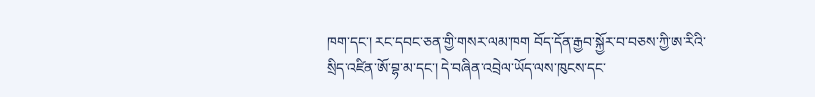ཁག་དང་། རང་དབང་ཅན་གྱི་གསར་ལམ་ཁག བོད་དོན་རྒྱབ་སྐྱོར་བ་བཅས་ཀྱི་ཨ་རིའི་སྲིད་འཛིན་ཨོ་བྷ་མ་དང་། དེ་བཞིན་འབྲེལ་ཡོད་ལས་ཁུངས་དང་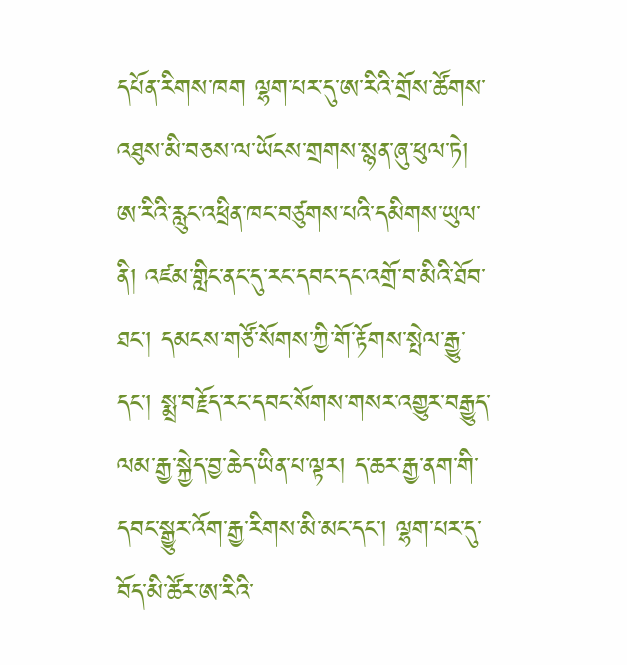དཔོན་རིགས་ཁག ལྷག་པར་དུ་ཨ་རིའི་གྲོས་ཚོགས་འཐུས་མི་བཅས་ལ་ཡོངས་གྲགས་སྙན་ཞུ་ཕུལ་ཏེ། ཨ་རིའི་རླུང་འཕྲིན་ཁང་བཙུགས་པའི་དམིགས་ཡུལ་ནི། འཛམ་གླིང་ནང་དུ་རང་དབང་དང་འགྲོ་བ་མིའི་ཐོབ་ཐང་། དམངས་གཙོ་སོགས་ཀྱི་གོ་རྟོགས་སྤེལ་རྒྱུ་དང་། སྨྲ་བརྗོད་རང་དབང་སོགས་གསར་འགྱུར་བརྒྱུད་ལམ་རྒྱ་སྐྱེད་བྱ་ཆེད་ཡིན་པ་ལྟར། ད་ཆར་རྒྱ་ནག་གི་དབང་སྒྱུར་འོག་རྒྱ་རིགས་མི་མང་དང་། ལྷག་པར་དུ་བོད་མི་ཚོར་ཨ་རིའི་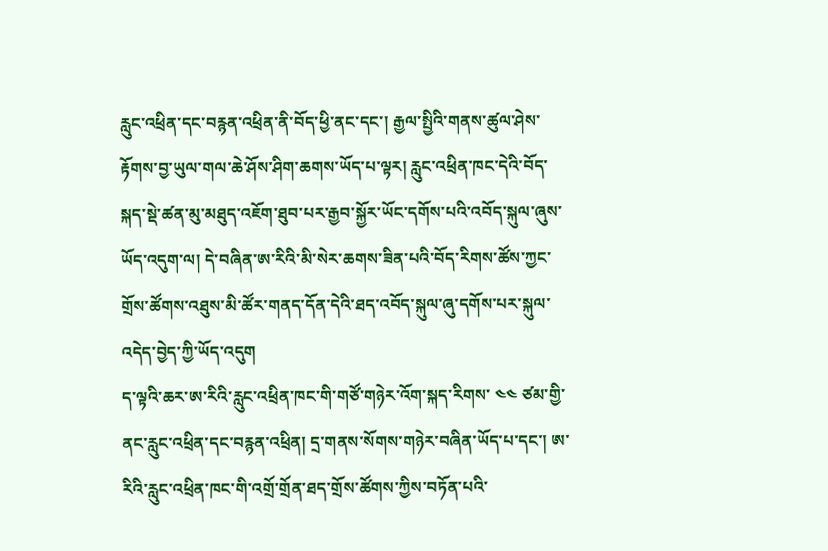རླུང་འཕྲིན་དང་བརྙན་འཕྲིན་ནི་བོད་ཕྱི་ནང་དང་། རྒྱལ་སྤྱིའི་གནས་ཚུལ་ཤེས་རྟོགས་བྱ་ཡུལ་གལ་ཆེ་ཤོས་ཤིག་ཆགས་ཡོད་པ་ལྟར། རླུང་འཕྲིན་ཁང་དེའི་བོད་སྐད་སྡེ་ཚན་མུ་མཐུད་འཇོག་ཐུབ་པར་རྒྱབ་སྐྱོར་ཡོང་དགོས་པའི་འབོད་སྐུལ་ཞུས་ཡོད་འདུག་ལ། དེ་བཞིན་ཨ་རིའི་མི་སེར་ཆགས་ཟིན་པའི་བོད་རིགས་ཚོས་ཀྱང་གྲོས་ཚོགས་འཐུས་མི་ཚོར་གནད་དོན་དེའི་ཐད་འབོད་སྐུལ་ཞུ་དགོས་པར་སྐུལ་འདེད་བྱེད་ཀྱི་ཡོད་འདུག
ད་ལྟའི་ཆར་ཨ་རིའི་རླུང་འཕྲིན་ཁང་གི་གཙོ་གཉེར་འོག་སྐད་རིགས་ ༤༤ ཙམ་གྱི་ནང་རླུང་འཕྲིན་དང་བརྙན་འཕྲིན། དྲ་གནས་སོགས་གཉེར་བཞིན་ཡོད་པ་དང་། ཨ་རིའི་རླུང་འཕྲིན་ཁང་གི་འགྲོ་གྲོན་ཐད་གྲོས་ཚོགས་ཀྱིས་བཏོན་པའི་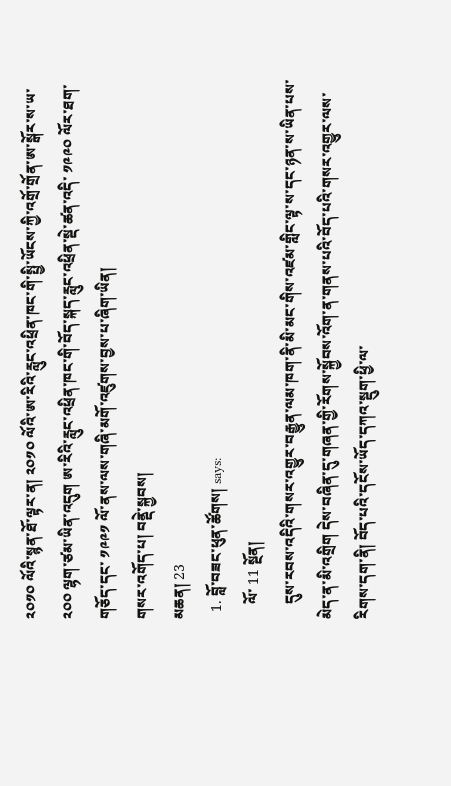༢༠༡༠ ལོའི་སྙན་ཐོ་ལྟར་ན། ༢༠༡༠ ལོའི་ཨ་རིའི་རླུང་འཕྲིན་ཁང་གི་སྤྱི་ཡོངས་ཀྱི་འགྲོ་གྲོན་ཨ་སྒོར་ས་ཡ་ ༢༠༠ ལྷག་ཙམ་ཡིན་འདུག ཨ་རིའི་རླུང་འཕྲིན་ཁང་གི་བོད་སྐད་རླུང་འཕྲིན་སྡེ་ཚན་འདི་ ༡༩༩༠ ལོར་ཐག་གཅོད་དང་ ༡༩༩༡ ལོ་ནས་ལས་གཞི་མགོ་འཛུགས་བྱས་པ་ཞིག་ཡིན།
གསར་འགོད་པ། བནྡེ་སྐྱབས།
མཆན། 23
  1. བློ་བཟང་ཕུན་ཚོགས། says:
    ལོ་ 11 སྔོན།
    དུས་རབས་འདིའི་གསར་འགྱུར་བརྒྱུན་ལམ་ཁག་ནི་མི་མང་གིས་འཛམ་གླིང་ལྟ་ས་དང་ཉན་ས་ཡིན་པས་མེད་ན་མི་འགྲིག དེས་བཞིན་དུ་གཞན་གྱི་རོགས་སྐྱོབས་འོག་ན་གནས་པའི་བོད་པའི་གསར་འགྱུར་ལས་རིགས་དག་ནི། བོད་པའི་དངོས་ཡོད་དཀའ་སྡུག་ཕྱི་ལ་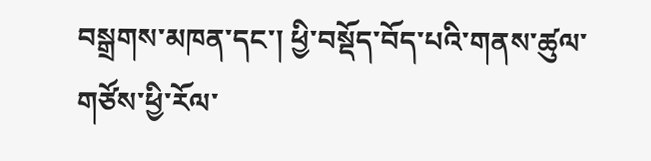བསྒྲགས་མཁན་དང་། ཕྱི་བསྡོད་བོད་པའི་གནས་ཚུལ་གཙོས་ཕྱི་རོལ་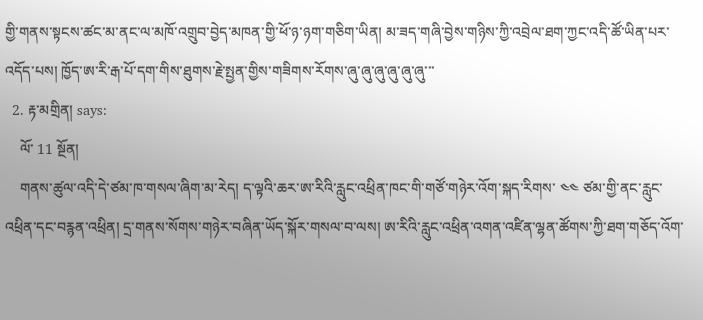གྱི་གནས་སྟངས་ཚང་མ་ནང་ལ་མཁོ་འགྲུབ་བྱེད་མཁན་གྱི་ཕོ་ཉ་ཉག་གཅིག་ཡིན། མ་ཟད་གཞི་བྱེས་གཉིས་ཀྱི་འབྲེལ་ཐག་ཀྱང་འདི་ཚོ་ཡིན་པར་འདོད་པས། ཁྱོད་ཨ་རི་རྒ་པོ་དག་གིས་ཐུགས་རྗེ་སྤྱན་གྱིས་གཟིགས་རོགས་ཞུ་ཞུ་ཞུ་ཞུ་ཞུ་ཞུ་་་
  2. རྟ་མགྲིན། says:
    ལོ་ 11 སྔོན།
    གནས་ཚུལ་འདི་དེ་ཙམ་ཁ་གསལ་ཞིག་མ་རེད། ད་ལྟའི་ཆར་ཨ་རིའི་རླུང་འཕྲིན་ཁང་གི་གཙོ་གཉེར་འོག་སྐད་རིགས་ ༤༤ ཙམ་གྱི་ནང་རླུང་འཕྲིན་དང་བརྙན་འཕྲིན། དྲ་གནས་སོགས་གཉེར་བཞིན་ཡོད་སྐོར་གསལ་བ་ལས། ཨ་རིའི་རླུང་འཕྲིན་འགན་འཛིན་ལྷན་ཚོགས་ཀྱི་ཐག་གཅོད་འོག་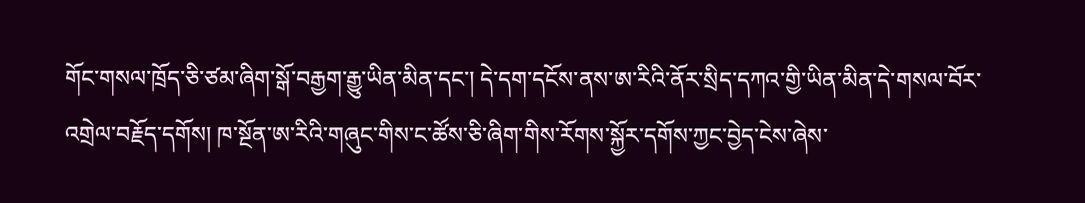གོང་གསལ་ཁྲོད་ཅི་ཙམ་ཞིག་སྒོ་བརྒྱག་རྒྱུ་ཡིན་མིན་དང་། དེ་དག་དངོས་ནས་ཨ་རིའི་ནོར་སྲིད་དཀའ་གྱི་ཡིན་མིན་དེ་གསལ་བོར་འགྲེལ་བརྗོད་དགོས། ཁ་སྔོན་ཨ་རིའི་གཞུང་གིས་ང་ཚོས་ཅི་ཞིག་གིས་རོགས་སྐྱོར་དགོས་ཀྱང་བྱེད་ངེས་ཞེས་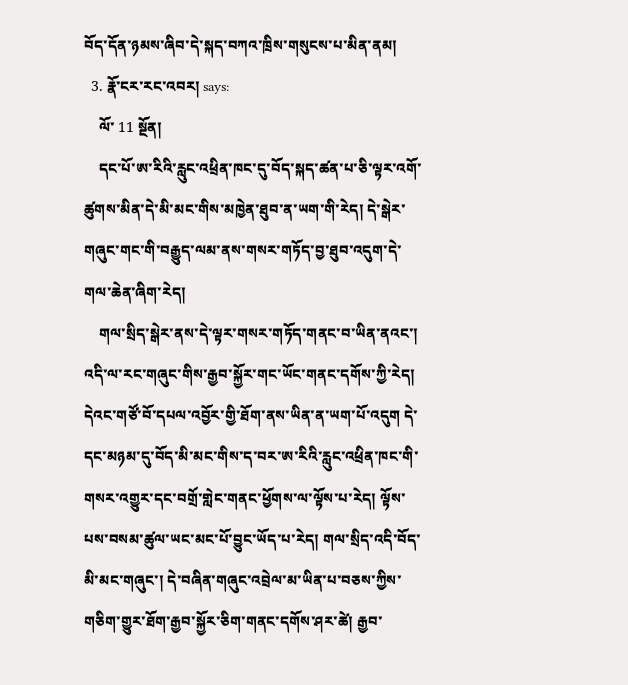བོད་དོན་ཉམས་ཞིབ་དེ་སྐད་བཀའ་ཁྲིས་གསུངས་པ་མིན་ནམ།
  3. རྣོ་ངར་རང་འབར། says:
    ལོ་ 11 སྔོན།
    དང་པོ་ཨ་རིའི་རླུང་འཕྲིན་ཁང་དུ་བོད་སྐད་ཚན་པ་ཅི་ལྟར་འགོ་ཚུགས་མིན་དེ་མི་མང་གིས་མཁྱེན་ཐུབ་ན་ཡག་གི་རེད། དེ་སྒེར་གཞུང་གང་གི་བརྒྱུད་ལམ་ནས་གསར་གཏོད་བྱ་ཐུབ་འདུག་དེ་གལ་ཆེན་ཞིག་རེད།
    གལ་སྲིད་སྒེར་ནས་དེ་ལྟར་གསར་གཏོད་གནང་བ་ཡིན་ནའང་། འདི་ལ་རང་གཞུང་གིས་རྒྱབ་སྐྱོར་གང་ཡོང་གནང་དགོས་ཀྱི་རེད། དེའང་གཙོ་བོ་དཔལ་འབྱོར་གྱི་ཐོག་ནས་ཡིན་ན་ཡག་པོ་འདུག དེ་དང་མཉམ་དུ་བོད་མི་མང་གིས་ད་བར་ཨ་རིའི་རླུང་འཕྲིན་ཁང་གི་གསར་འགྱུར་དང་བགྲོ་གླེང་གནང་ཕྱོགས་ལ་ལྟོས་པ་རེད། ལྟོས་པས་བསམ་ཚུལ་ཡང་མང་པོ་བྱུང་ཡོད་པ་རེད། གལ་སྲིད་འདི་བོད་མི་མང་གཞུང་། དེ་བཞིན་གཞུང་འབྲེལ་མ་ཡིན་པ་བཅས་ཀྱིས་གཅིག་གྱུར་ཐོག་རྒྱབ་སྐྱོར་ཅིག་གནང་དགོས་ཤར་ཚེ། རྒྱབ་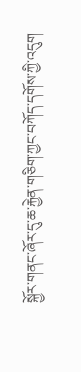སྐྱོར་གནང་ཞོར་དུ་ཆ་རྐྱེན་གཅིག་ཀྱང་བཀོད་དགོས་ཀྱི་འདུག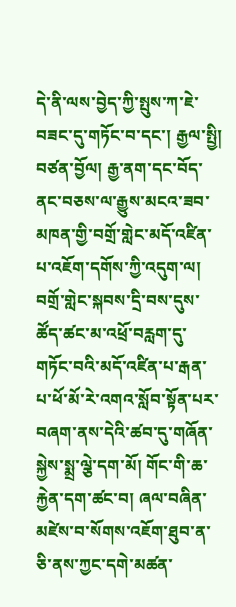དེ་ནི་ལས་བྱེད་ཀྱི་སྤུས་ཀ་ཇེ་བཟང་དུ་གཏོང་བ་དང་། རྒྱལ་སྤྱི། བཙན་བྱོལ། རྒྱ་ནག་དང་བོད་ནང་བཅས་ལ་རྒྱུས་མངའ་ཟབ་མཁན་གྱི་བགྲོ་གླེང་མདོ་འཛིན་པ་འཇོག་དགོས་ཀྱི་འདུག་ལ། བགྲོ་གླེང་སྐབས་དྲི་བས་དུས་ཚོད་ཚང་མ་འཕྲོ་བརླག་དུ་གཏོང་བའི་མདོ་འཛིན་པ་རྒན་པ་ཕོ་མོ་རེ་འགའ་སློབ་སྟོན་པར་བཞག་ནས་དེའི་ཚབ་དུ་གཞོན་སྐྱེས་སྨྲ་ལྕེ་དག་མོ། གོང་གི་ཆ་རྐྱེན་དག་ཚང་བ། ཞལ་བཞིན་མཛེས་བ་སོགས་འཇོག་ཐུབ་ན་ཅི་ནས་ཀྱང་དགེ་མཚན་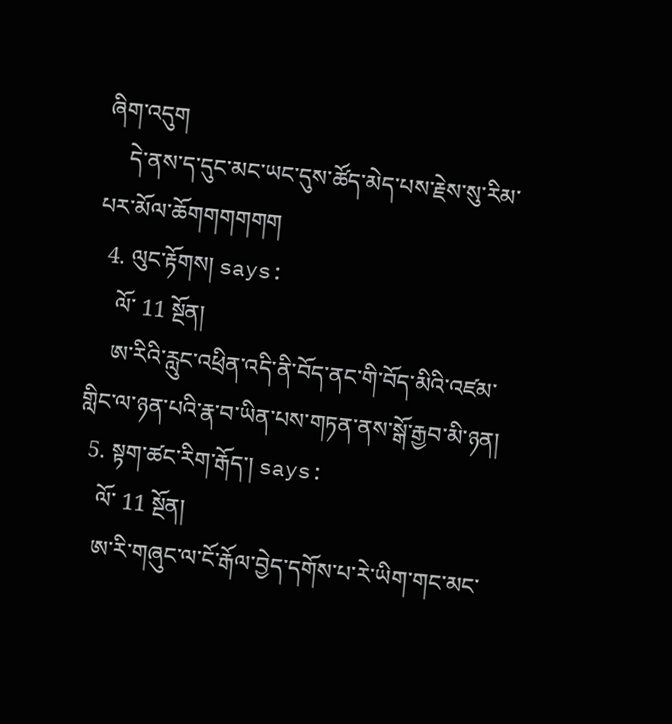ཞིག་འདུག
    དེ་ནས་ད་དུང་མང་ཡང་དུས་ཚོད་མེད་པས་རྗེས་སུ་རིམ་པར་མོལ་ཆོགགགགགག
  4. ལུང་རྟོགས། says:
    ལོ་ 11 སྔོན།
    ཨ་རིའི་རླུང་འཕྲིན་འདི་ནི་བོད་ནང་གི་བོད་མིའི་འཛམ་གླིང་ལ་ཉན་པའི་རྣ་བ་ཡིན་པས་གཏན་ནས་སྒོ་རྒྱབ་མི་ཉན།
  5. སྟག་ཚང་རིག་རྒོད་། says:
    ལོ་ 11 སྔོན།
    ཨ་རི་གཞུང་ལ་ངོ་རྒོལ་བྱེད་དགོས་པ་རེ་ཡིག་གང་མང་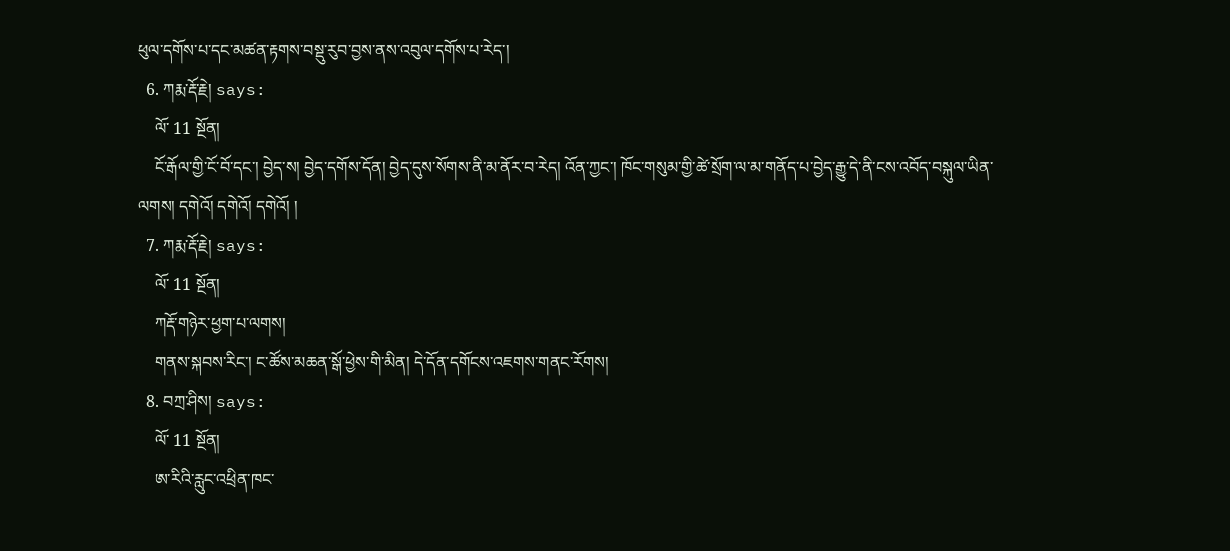ཕུལ་དགོས་པ་དང་མཚན་རྟགས་བསྡུ་རུབ་བྱས་ནས་འབུལ་དགོས་པ་རེད་།
  6. ཀརྨ་རྡོ་རྗེ། says:
    ལོ་ 11 སྔོན།
    ངོ་རྒོལ་གྱི་ངོ་བོ་དང་། བྱེད་ས། བྱེད་དགོས་དོན། བྱེད་དུས་སོགས་ནི་མ་ནོར་བ་རེད། འོན་ཀྱང་། ཁོང་གསུམ་གྱི་ཚེ་སྲོག་ལ་མ་གནོད་པ་བྱེད་རྒྱུ་དེ་ནི་ངས་འབོད་བསྐུལ་ཡིན་ལགས། དགེའོ། དགེའོ། དགེའོ། །
  7. ཀརྨ་རྡོ་རྗེ། says:
    ལོ་ 11 སྔོན།
    ཀརྡོ་གཉེར་ཕྱག་པ་ལགས།
    གནས་སྐབས་རིང་། ང་ཚོས་མཆན་སྒོ་ཕྱེས་གི་མིན། དེ་དོན་དགོངས་འཇགས་གནང་རོགས།
  8. བཀྲ་ཤིས། says:
    ལོ་ 11 སྔོན།
    ཨ་རིའི་རླུང་འཕྲིན་ཁང་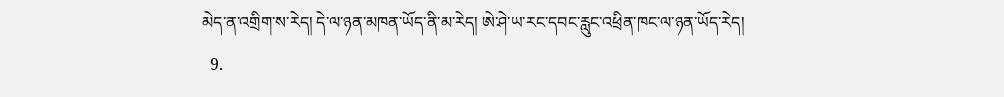མེད་ན་འགྲིག་ས་རེད། དེ་ལ་ཉན་མཁན་ཡོད་ནི་མ་རེད། ཨེ་ཤེ་ཡ་རང་དབང་རླུང་འཕྲིན་ཁང་ལ་ཉན་ཡོད་རེད།
  9.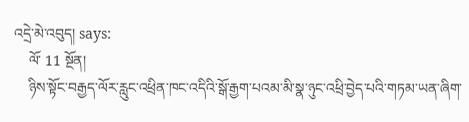འདྲེ་མེ་འབུད། says:
    ལོ་ 11 སྔོན།
    ཉིས་སྟོང་བརྒྱད་ལོར་རླུང་འཕྲིན་ཁང་འདིའི་སྒོ་རྒྱག་པའམ་མི་སྣ་ཉུང་འཕྲི་བྱེད་པའི་གཏམ་ཡན་ཞིག་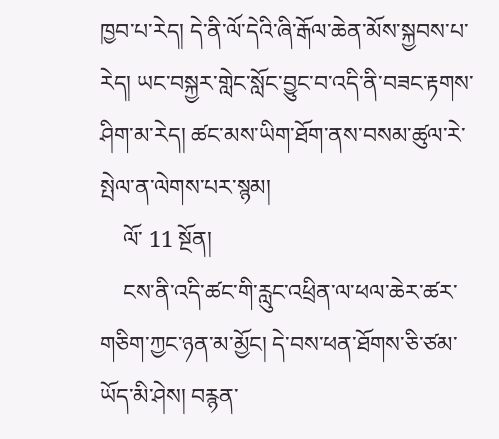ཁྱབ་པ་རེད། དེ་ནི་ལོ་དེའི་ཞི་རྒོལ་ཆེན་མོས་སྐྱབས་པ་རེད། ཡང་བསྐྱར་གླེང་སློང་བྱུང་བ་འདི་ནི་བཟང་རྟགས་ཤིག་མ་རེད། ཚང་མས་ཡིག་ཐོག་ནས་བསམ་ཚུལ་རེ་སྤེལ་ན་ལེགས་པར་སྙམ།
    ལོ་ 11 སྔོན།
    ངས་ནི་འདི་ཚང་གི་རླུང་འཕྲིན་ལ་ཕལ་ཆེར་ཚར་གཅིག་ཀྱང་ཉན་མ་མྱོང། དེ་བས་ཕན་ཐོགས་ཅི་ཙམ་ཡོད་མི་ཤེས། བརྙན་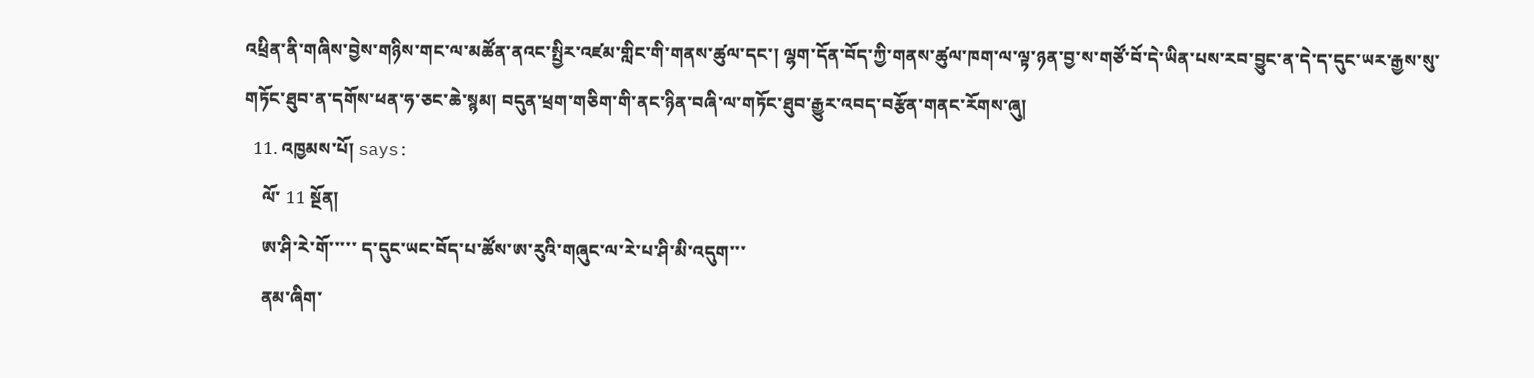འཕྲིན་ནི་གཞིས་བྱེས་གཉིས་གང་ལ་མཚོན་ནའང་སྤྱིར་འཛམ་གླིང་གི་གནས་ཚུལ་དང་། ལྷག་དོན་བོད་ཀྱི་གནས་ཚུལ་ཁག་ལ་ལྟ་ཉན་བྱ་ས་གཙོ་བོ་དེ་ཡིན་པས་རབ་བྱུང་ན་དེ་ད་དུང་ཡར་རྒྱས་སུ་གཏོང་ཐུབ་ན་དགོས་ཕན་ཧ་ཅང་ཆེ་སྙམ། བདུན་ཕྲག་གཅིག་གི་ནང་ཉིན་བཞི་ལ་གཏོང་ཐུབ་རྒྱུར་འབད་བརྩོན་གནང་རོགས་ཞུ།
  11. འཁྱམས་པོ། says:
    ལོ་ 11 སྔོན།
    ཨ་ཤི་རེ་གོ་་་་་ ད་དུང་ཡང་བོད་པ་ཚོས་ཨ་རུའི་གཞུང་ལ་རེ་པ་ཤི་མི་འདུག་་་
    ནམ་ཞིག་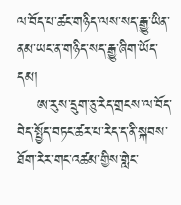ལ་བོད་པ་ཚང་གཉིད་ལས་སད་རྒྱུ་ཡིན་ནམ་ཡང་ན་གཉིད་སད་རྒྱུ་ཞིག་ཡོད་དམ།
    ཨ་རུས་དྲུག་ཅུ་རེད་གྲངས་ལ་བོད་བེད་སྤྱོད་བཏང་ཚར་པ་རེད་ད་ནི་སྐབས་ཐོག་རེར་གང་འཚམ་གྱིས་གླེང་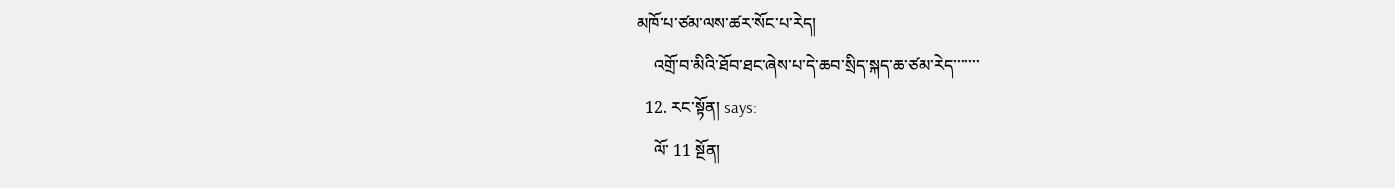མཁོ་པ་ཙམ་ལས་ཚར་སོང་པ་རེད།
    འགྲོ་བ་མིའི་ཐོབ་ཐང་ཞེས་པ་དེ་ཆབ་སྲིད་སྐད་ཆ་ཙམ་རེད་་་་་་་
  12. རང་སྟོན། says:
    ལོ་ 11 སྔོན།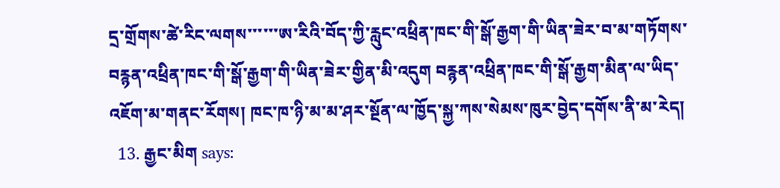དྲ་གྲོགས་ཚེ་རིང་ལགས་་་་་་ཨ་རིའི་བོད་ཀྱི་རླུང་འཕྲིན་ཁང་གི་སྒོ་རྒྱག་གི་ཡིན་ཟེར་བ་མ་གཏོགས་བརྙན་འཕྲིན་ཁང་གི་སྒོ་རྒྱག་གི་ཡིན་ཟེར་གྱིན་མི་འདུག བརྙན་འཕྲིན་ཁང་གི་སྒོ་རྒྱག་མིན་ལ་ཡིད་འཇོག་མ་གནང་རོགས། ཁང་ཁ་ཉི་མ་མ་ཤར་སྔོན་ལ་ཁྱོད་སྐྱ་ཀས་སེམས་ཁུར་བྱེད་དགོས་ནི་མ་རེད།
  13. རྒྱང་མིག says: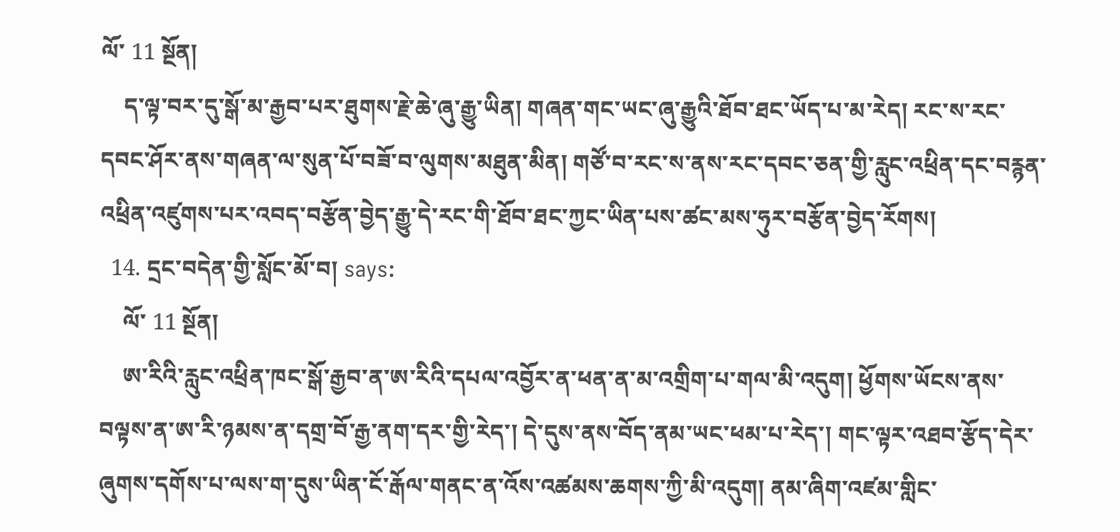ལོ་ 11 སྔོན།
    ད་ལྟ་བར་དུ་སྒོ་མ་རྒྱབ་པར་ཐུགས་རྗེ་ཆེ་ཞུ་རྒྱུ་ཡིན། གཞན་གང་ཡང་ཞུ་རྒྱུའི་ཐོབ་ཐང་ཡོད་པ་མ་རེད། རང་ས་རང་དབང་ཤོར་ནས་གཞན་ལ་སུན་པོ་བཟོ་བ་ལུགས་མཐུན་མིན། གཙོ་བ་རང་ས་ནས་རང་དབང་ཅན་གྱི་རླུང་འཕྲིན་དང་བརྙན་འཕྲིན་འཛུགས་པར་འབད་བརྩོན་བྱེད་རྒྱུ་དེ་རང་གི་ཐོབ་ཐང་ཀྱང་ཡིན་པས་ཚང་མས་ཧུར་བརྩོན་བྱེད་རོགས།
  14. དྲང་བདེན་གྱི་སློང་མོ་བ། says:
    ལོ་ 11 སྔོན།
    ཨ་རིའི་རླུང་འཕྲིན་ཁང་སྒོ་རྒྱབ་ན་ཨ་རིའི་དཔལ་འབྱོར་ན་ཕན་ན་མ་འགྲིག་པ་གལ་མི་འདུག། ཕྱོགས་ཡོངས་ནས་བལྟས་ན་ཨ་རི་ཉམས་ན་དགྲ་བོ་རྒྱ་ནག་དར་གྱི་རེད་། དེ་དུས་ནས་བོད་ནམ་ཡང་ཕམ་པ་རེད་། གང་ལྟར་འཐབ་རྩོད་དེར་ཞུགས་དགོས་པ་ལས་ག་དུས་ཡིན་ངོ་རྒོལ་གནང་ན་འོས་འཚམས་ཆགས་ཀྱི་མི་འདུག། ནམ་ཞིག་འཛམ་གླིང་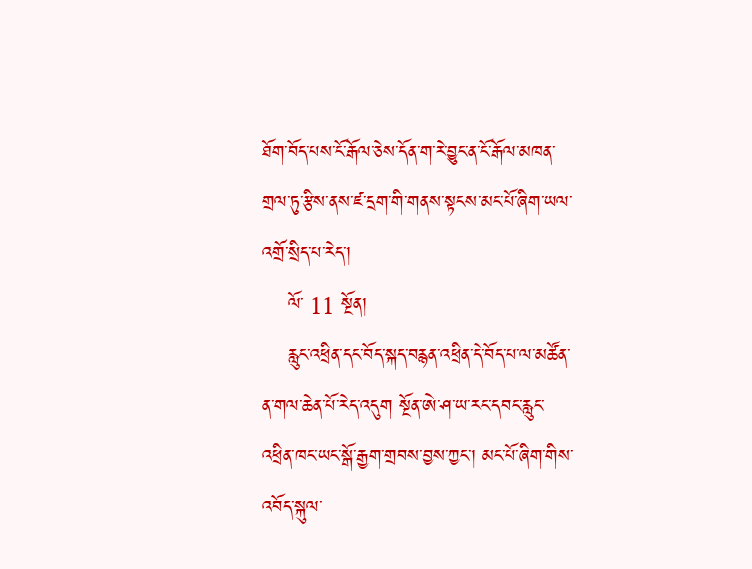ཐོག་བོད་པས་ངོ་རྒོལ་ཅེས་དོན་ག་རེ་བྱུང་ན་ངོ་རྒོལ་མཁན་གྲལ་ཏུ་རྩིས་ནས་ཛ་དྲག་གི་གནས་སྟངས་མང་པོ་ཞིག་ཡལ་འགྲོ་སྲིད་པ་རེད་།
    ལོ་ 11 སྔོན།
    རླུང་འཕྲིན་དང་བོད་སྐད་བརྙན་འཕྲིན་དེ་བོད་པ་ལ་མཚོན་ན་གལ་ཆེན་པོ་རེད་འདུག སྔོན་ཨེ་ཤ་ཡ་རང་དབང་རླུང་འཕྲིན་ཁང་ཡང་སྒོ་རྒྱག་གྲབས་བྱས་ཀྱང་། མང་པོ་ཞིག་གིས་འབོད་སྐུལ་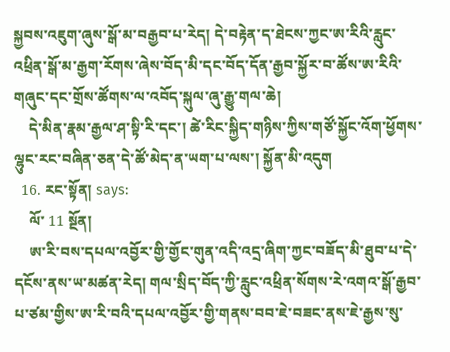སྐྱབས་འཇུག་ཞུས་སྒོ་མ་བརྒྱབ་པ་རེད། དེ་བརྟེན་ད་ཐེངས་ཀྱང་ཨ་རིའི་རླུང་འཕྲིན་སྒོ་མ་རྒྱག་རོགས་ཞེས་བོད་མི་དང་བོད་དོན་རྒྱབ་སྐྱོར་བ་ཚོས་ཨ་རིའི་གཞུང་དང་གྲོས་ཚོགས་ལ་འབོད་སྐུལ་ཞུ་རྒྱུ་གལ་ཆེ།
    དེ་མིན་རྣམ་རྒྱལ་ཤ་སྟི་རི་དང་། ཚེ་རིང་སྐྱིད་གཉིས་ཀྱིས་གཙོ་སྐྱོང་འོག་ཕྱོགས་ལྷུང་རང་བཞིན་ཅན་དེ་ཚོ་མེད་ན་ཡག་པ་ལས་། སྐྱོན་མི་འདུག
  16. རང་སྟོན། says:
    ལོ་ 11 སྔོན།
    ཨ་རི་བས་དཔལ་འབྱོར་གྱི་གྱོང་གུན་འདི་འདྲ་ཞིག་ཀྱང་བཟོད་མི་ཐུབ་པ་དེ་དངོས་ནས་ཡ་མཚན་རེད། གལ་སྲིད་བོད་ཀྱི་རླུང་འཕྲིན་སོགས་རེ་འགའ་སྒོ་རྒྱབ་པ་ཙམ་གྱིས་ཨ་རི་བའི་དཔལ་འབྱོར་གྱི་གནས་བབ་ཇེ་བཟང་ནས་ཇེ་རྒྱས་སུ་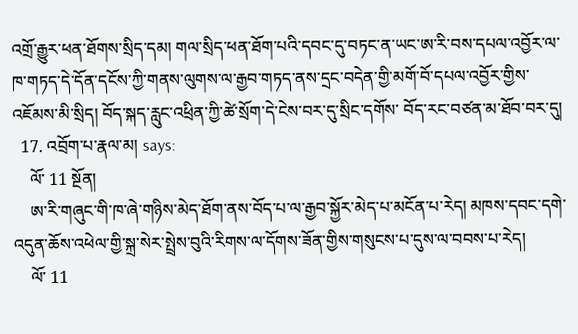འགྲོ་རྒྱུར་ཕན་ཐོགས་སྲིད་དམ། གལ་སྲིད་ཕན་ཐོག་པའི་དབང་དུ་བཏང་ན་ཡང་ཨ་རི་བས་དཔལ་འབྱོར་ལ་ཁ་གཏད་དེ་དོན་དངོས་ཀྱི་གནས་ལུགས་ལ་རྒྱབ་གཏད་ནས་དྲང་བདེན་གྱི་མགོ་བོ་དཔལ་འབྱོར་གྱིས་འཇོམས་མི་སྲིད། བོད་སྐད་རླུང་འཕྲིན་ཀྱི་ཚེ་སྲོག་དེ་ངེས་བར་དུ་སྲིང་དགོས་ བོད་རང་བཙན་མ་ཐོབ་བར་དུ།
  17. འབྲོག་པ་རྣལ་མ། says:
    ལོ་ 11 སྔོན།
    ཨ་རི་གཞུང་གི་ཁ་ཞེ་གཉིས་མེད་ཐོག་ནས་བོད་པ་ལ་རྒྱབ་སྐྱོར་མེད་པ་མངོན་པ་རེད། མཁས་དབང་དགེ་འདུན་ཆོས་འཕེལ་གྱི་སྐྲ་སེར་སྤྲེས་བུའི་རིགས་ལ་དོགས་ཟོན་གྱིས་གསུངས་པ་དུས་ལ་བབས་པ་རེད།
    ལོ་ 11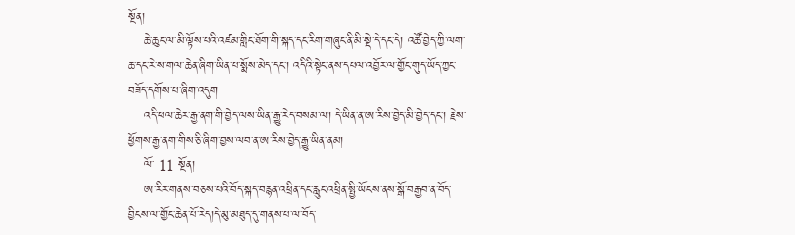སྔོན།
    ཆེ་ཆུང་ལ་མི་ལྟོས་པའི་འཛམ་གླིང་ཐོག་གི་སྐད་དང་རིག་གཞུང་ནི་མི་སྡེ་དེ་དང་དེ། འཚོ་བྱེད་ཀྱི་ལག་ཆ་དང་རེ་ས་གལ་ཆེན་ཞིག་ཡིན་པ་སྨོས་མེད་དང་། འདིའི་སྟེང་ནས་དཔལ་འབྱོར་ལ་གྱོང་གུད་ཡོད་ཀྱང་བཟོད་དགོས་པ་ཞིག་འདུག
    འདི་ཕལ་ཆེར་རྒྱ་ནག་གི་བྱེད་ལས་ཡིན་རྒྱུ་རེད་བསམ་ལ། དེ་ཡིན་ན་ཨ་རིས་བྱེད་མི་བྱེད་དང་། རྗེས་ཕྱོགས་རྒྱ་ནག་གིས་ཅི་ཞིག་བྱས་ལབ་ན་ཨ་རིས་བྱེད་རྒྱུ་ཡིན་ནམ།
    ལོ་ 11 སྔོན།
    ཨ་རིར་གནས་བཅས་པའི་བོད་སྐད་བརྙན་འཕྲིན་དང་རླུང་འཕྲིན་སྤྱི་ཡོངས་ནས་སྒོ་བརྒྱབ་ན་བོད་བྱིངས་ལ་གྱོང་ཆེན་པོ་རེད།དེ་མུ་མཐུད་དུ་གནས་པ་ལ་བོད་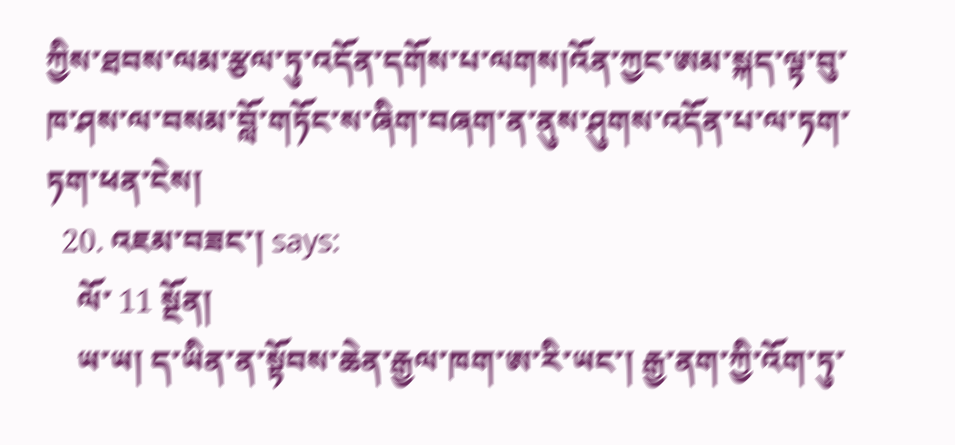ཀྱིས་ཐབས་ལམ་རྩལ་ཏུ་འདོན་དགོས་པ་ལགས།འོན་ཀྱང་ཨམ་སྐད་ལྟ་བུ་ཁ་ཤས་ལ་བསམ་བློ་གཏོང་ས་ཞིག་བཞག་ན་ནུས་ཤུགས་འདོན་པ་ལ་ཏག་ཏག་ཕན་ངེས།
  20. འཇམ་བཟང་། says:
    ལོ་ 11 སྔོན།
    ཡ་ཡ། ད་ཡིན་ན་སྟོབས་ཆེན་རྒྱལ་ཁག་ཨ་རི་ཡང་། རྒྱ་ནག་ཀྱི་འོག་ཏུ་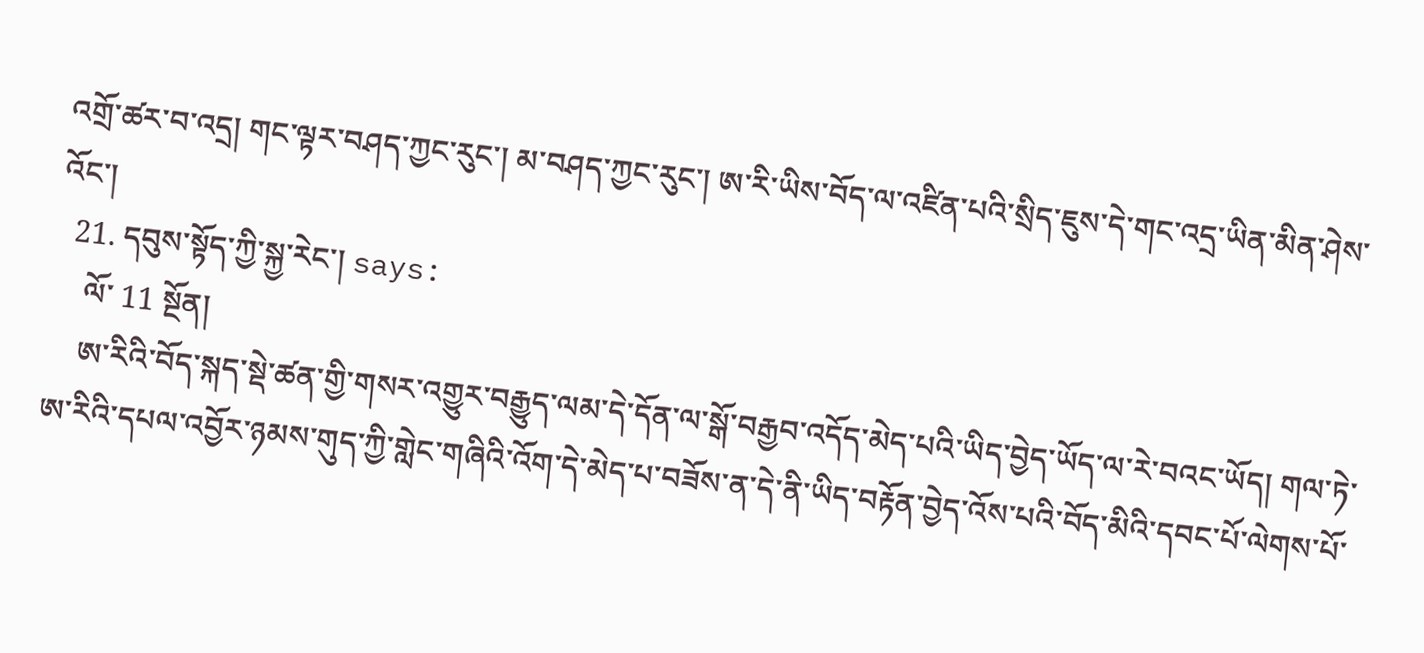འགྲོ་ཚར་བ་འདྲ། གང་ལྟར་བཤད་ཀྱང་རུང་། མ་བཤད་ཀྱང་རུང་། ཨ་རི་ཡིས་བོད་ལ་འཛིན་པའི་སྲིད་ཇུས་དེ་གང་འདྲ་ཡིན་མིན་ཤེས་འོང་།
  21. དབུས་སྟོད་ཀྱི་སྐྱ་རེང་། says:
    ལོ་ 11 སྔོན།
    ཨ་རིའི་བོད་སྐད་སྡེ་ཚན་གྱི་གསར་འགྱུར་བརྒྱུད་ལམ་དེ་དོན་ལ་སྒོ་བརྒྱབ་འདོད་མེད་པའི་ཡིད་བྱེད་ཡོད་ལ་རེ་བའང་ཡོད། གལ་ཏེ་ཨ་རིའི་དཔལ་འབྱོར་ཉམས་གུད་ཀྱི་གླེང་གཞིའི་འོག་དེ་མེད་པ་བཟོས་ན་དེ་ནི་ཡིད་བརྟོན་བྱེད་འོས་པའི་བོད་མིའི་དབང་པོ་ལེགས་པོ་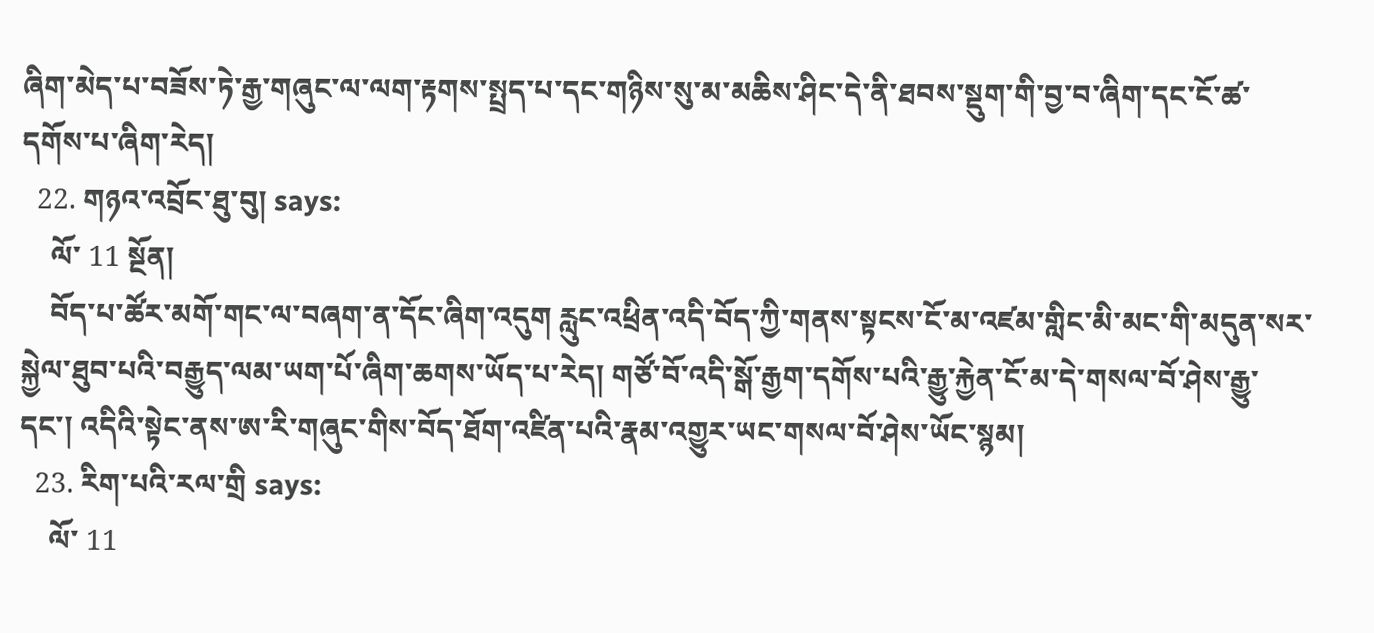ཞིག་མེད་པ་བཟོས་ཏེ་རྒྱ་གཞུང་ལ་ལག་རྟགས་སྤྲད་པ་དང་གཉིས་སུ་མ་མཆིས་ཤིང་དེ་ནི་ཐབས་སྡུག་གི་བྱ་བ་ཞིག་དང་ངོ་ཚ་དགོས་པ་ཞིག་རེད།
  22. གཉའ་འབྲོང་ཐུ་བུ། says:
    ལོ་ 11 སྔོན།
    བོད་པ་ཚོར་མགོ་གང་ལ་བཞག་ན་དོང་ཞིག་འདུག རླུང་འཕྲིན་འདི་བོད་ཀྱི་གནས་སྟངས་ངོ་མ་འཛམ་གླིང་མི་མང་གི་མདུན་སར་སྐྱེལ་ཐུབ་པའི་བརྒྱུད་ལམ་ཡག་པོ་ཞིག་ཆགས་ཡོད་པ་རེད། གཙོ་བོ་འདི་སྒོ་རྒྱག་དགོས་པའི་རྒྱུ་རྐྱེན་ངོ་མ་དེ་གསལ་བོ་ཤེས་རྒྱུ་དང་། འདིའི་སྟེང་ནས་ཨ་རི་གཞུང་གིས་བོད་ཐོག་འཛིན་པའི་རྣམ་འགྱུར་ཡང་གསལ་བོ་ཤེས་ཡོང་སྙམ།
  23. རིག་པའི་རལ་གྲི says:
    ལོ་ 11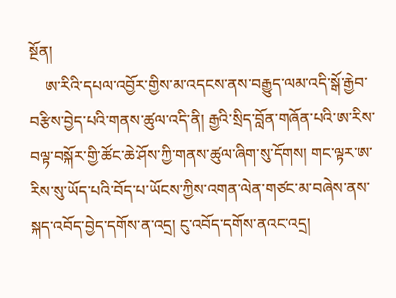སྔོན།
    ཨ་རིའི་དཔལ་འབྱོར་གྱིས་མ་འདངས་ནས་བརྒྱུད་ལམ་འདི་སྒོ་རྒྱེབ་བརྩིས་བྱེད་པའི་གནས་ཚུལ་འདི་ནི། རྒྱའི་སྲིད་བློན་གཞོན་པའི་ཨ་རིས་བལྟ་བསྐོར་གྱི་ཚོང་ཆེ་ཤོས་ཀྱི་གནས་ཚུལ་ཞིག་སུ་དོགས། གང་ལྟར་ཨ་རིས་སུ་ཡོད་པའི་བོད་པ་ཡོངས་ཀྱིས་འགན་ལེན་གཙང་མ་བཞེས་ནས་སྐད་འབོད་བྱེད་དགོས་ན་འདྲ། ངུ་འབོད་དགོས་ནའང་འདྲ།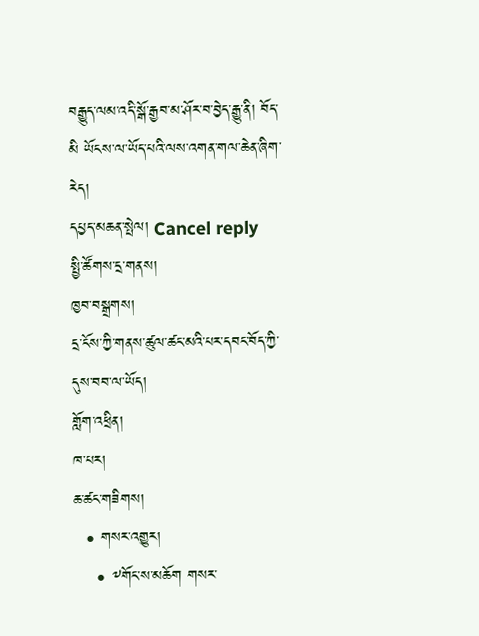བརྒྱུད་ལམ་འདི་སྒོ་རྒྱབ་མ་ཤོར་བ་བྱེད་རྒྱུ་ནི། བོད་མི ཡོངས་ལ་ཡོད་པའི་ལས་འགན་གལ་ཆེན་ཞིག་རེད།
དཔྱད་མཆན་སྤེལ། Cancel reply
སྤྱི་ཚོགས་དྲ་གནས།
ཁྱབ་བསྒྲགས།
དྲ་ངོས་ཀྱི་གནས་ཚུལ་ཚང་མའི་པར་དབང་བོད་ཀྱི་དུས་བབ་ལ་ཡོད།
གློག་འཕྲིན།
ཁ་པར།
ཆ་ཚང་གཟིགས།
  • གསར་འགྱུར།
    • ༸གོང་ས་མཆོག གསར་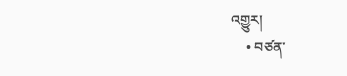འགྱུར།
    • བཙན་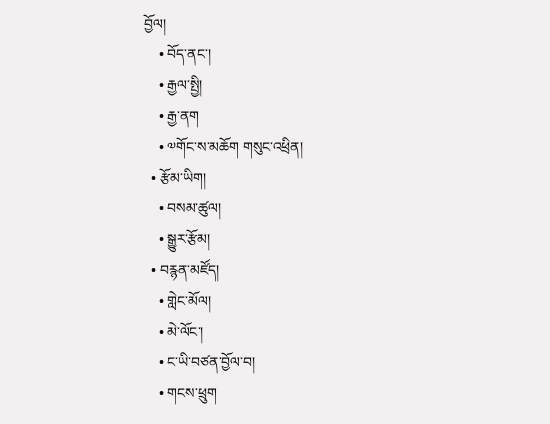བྱོལ།
    • བོད་ནང་།
    • རྒྱལ་སྤྱི།
    • རྒྱ་ནག
    • ༧གོང་ས་མཆོག གསུང་འཕྲིན།
  • རྩོམ་ཡིག།
    • བསམ་ཚུལ།
    • སྒྱུར་རྩོམ།
  • བརྙན་མཛོད།
    • གླེང་མོལ།
    • མེ་ལོང་།
    • ང་ཡི་བཙན་བྱོལ་བ།
    • གངས་ཕྲུག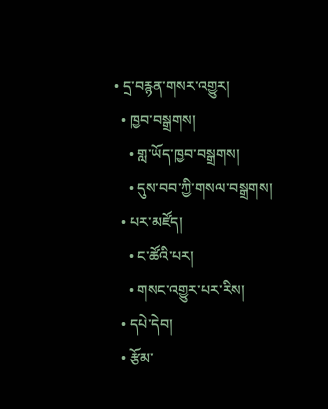• དྲ་བརྙན་གསར་འགྱུར།
  • ཁྱབ་བསྒྲགས།
    • གླ་ཡོད་ཁྱབ་བསྒྲགས།
    • དུས་བབ་ཀྱི་གསལ་བསྒྲགས།
  • པར་མཛོད།
    • ང་ཚོའི་པར།
    • གསང་འགྱུར་པར་རིས།
  • དཔེ་དེབ།
  • རྩོམ་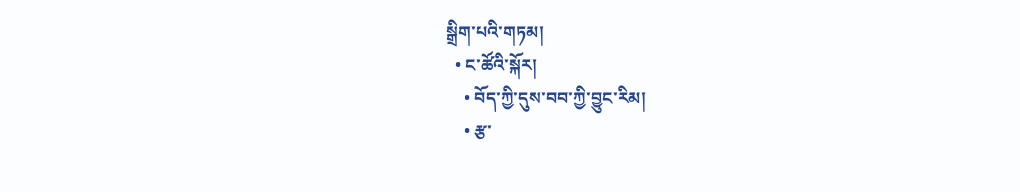སྒྲིག་པའི་གཏམ།
  • ང་ཚོའི་སྐོར།
    • བོད་ཀྱི་དུས་བབ་ཀྱི་བྱུང་རིམ།
    • རྩ་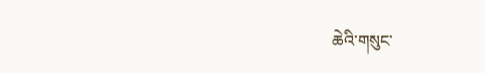ཆེའི་གསུང་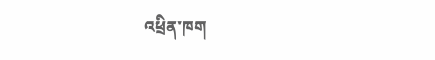འཕྲིན་ཁག